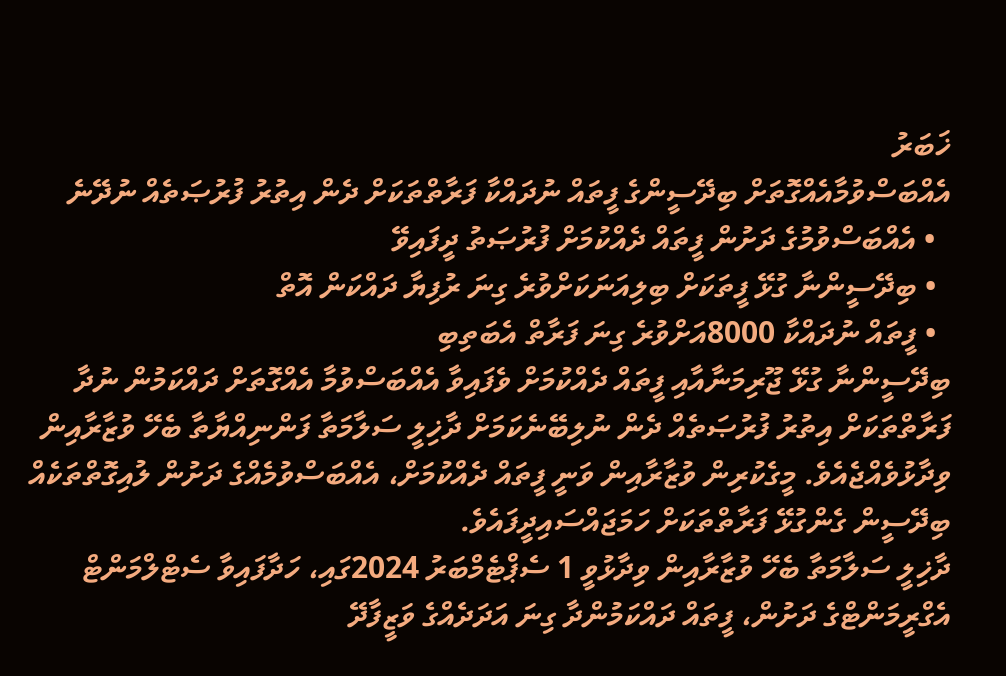ޚަބަރު
އެއްބަސްވުމާއެއްގޮތަށް ބިދޭސީންގެ ފީތައް ނުދައްކާ ފަރާތްތަކަށް ދެން އިތުރު ފުރުޞަތެއް ނުދޭނެ
  • އެއްބަސްވުމުގެ ދަށުން ފީތައް ދެއްކުމަށް ފުރުޞަތު ދީފައިވޭ
  • ބިދޭސީންނާ ގުޅޭ ފީތަކަށް ބިލިއަނަކަށްވުރެ ގިނަ ރުފިޔާ ދައްކަން އޮތް
  • ފީތައް ނުދައްކާ 8000އަށްވުރެ ގިނަ ފަރާތް އެބަތިބި
ބިދޭސީންނާ ގުޅޭ ޖޫރިމަނާއާއި ފީތައް ދެއްކުމަށް ވެފައިވާ އެއްބަސްވުމާ އެއްގޮތަށް ދައްކަމުން ނުދާ ފަރާތްތަކަށް އިތުރު ފުރުޞަތެއް ދެން ނުލިބޭނެކަމަށް ދާޚިލީ ސަލާމަތާ ފަންނިއްޔާތާ ބެހޭ ވުޒާރާއިން ވިދާޅުވެއްޖެއެވެ. މީގެކުރިން ވުޒާރާއިން ވަނީ ފީތައް ދެއްކުމަށް، އެއްބަސްވުމެއްގެ ދަށުން ލުއިގޮތްތަކެއް ބިދޭސީން ގެންގުޅޭ ފަރާތްތަކަށް ހަމަޖައްސައިދީފައެވެ.
ދާޚިލީ ސަލާމަތާ ބެހޭ ވުޒާރާއިން ވިދާޅުވީ 1 ސެޕްޓެމްބަރު 2024ގައި، ހަދާފައިވާ ސެޓްލްމަންޓް އެގްރީމަންޓްގެ ދަށުން، ފީތައް ދައްކަމުންދާ ގިނަ އަދަދެއްގެ ވަޒީފާދޭ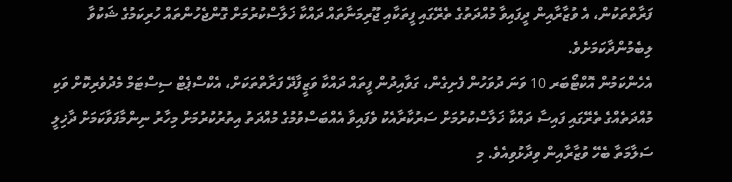ފަރާތްތަކުން، އެ ވުޒާރާއިން ދީފައިވާ މުއްދަތުގެ ތެރޭގައި ފީތަކާއި ޖޫރިމަނާތައް ދައްކާ ޚަލާސްކުރުމަށް ގޮންޖެހުންތައް ހުރިކަމުގެ ޝަކުވާ ލިބެމުންދާކަމަށެވެ.
އެހެންކަމުން އޮކްޓޯބަރ 10 ވަނަ ދުވަހުން ފެށިގެން، ގަވާއިދުން ފީތައް ދައްކާ ވަޒީފާދޭ ފަރާތްތަކަށް، އެކްސްޕެޓް ސިސްޓަމް މެދުވެރިކޮށް ވަކި މުއްދަތެއްގެ ތެރޭގައި ފައިސާ ދައްކާ ޚަލާސްކުރުމަށް ސަރުކާރާއެކު ވެފައިވާ އެއްބަސްވުމުގެ މުއްދަތު އިތުރުކުރުމަށް މިހާރު ނިންމާފަވާކަމަށް ދާޚިލީ ސަލާމަތާ ބެހޭ ވުޒާރާއިން ވިދާޅުވިއެވެ. މި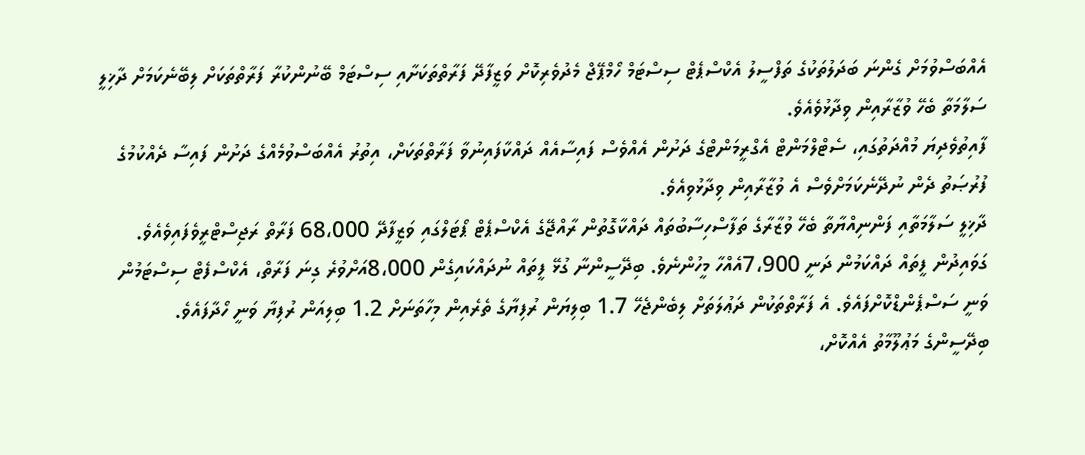އެއްބަސްވުމަށް ގެންނަ ބަދަލުތަކުގެ ތަފްސީލު އެކްސްޕެޓް ސިސްޓަމް ހޯމްޕޭޖް މެދުވެރިކޮށް ވަޒީފާދޭ ފަރާތްތަކަށާއި ސިސްޓަމް ބޭނުންކުރާ ފަރާތްތަކަށް ލިބޭނެކަމަށް ދާޚިލީ ސަލާމަތާ ބެހޭ ވުޒާރާއިން ވިދާޅުވެއެވެ.
ފާއިތުވެދިޔަ މުއްދަތުގައި، ސެޓްލްމަންޓް އެގްރީމަންޓްގެ ދަށުން އެއްވެސް ފައިސާއެއް ދައްކާފައިނުވާ ފަރާތްތަކަށް، އިތުރު އެއްބަސްވުމެއްގެ ދަށުން ފައިސާ ދެއްކުމުގެ ފުރުޞަތު ދެން ނުދޭނެކަމަށްވެސް އެ ވުޒާރާއިން ވިދާޅުވިއެވެ.
ދާޚިލީ ސަލާމަތާއި ފަންނިއްޔާތާ ބެހޭ ވުޒާރާގެ ތަފާސްހިސާބުތައް ދައްކާގޮތުން ރާއްޖޭގެ އެކްސްޕެޓް ޕޯޓަލްގައި ވަޒީފާދޭ 68،000 ފަރާތް ރަޖިސްޓްރީވެފައިވެއެވެ. ގަވައިދުން ފީތައް ދައްކަމުން ދަނީ 7،900އެއްހާ މީހުންނެވެ. ބިދޭސީންނާ ގުޅޭ ފީތައް ނުދައްކައިގެން 8،000އަށްވުރެ ގިނަ ފަރާތް، އެކްސްފެޓް ސިސްޓަމުން ވަނީ ސަސްޕެންޑްކޮށްފައެވެ. އެ ފަރާތްތަކުން ދަޢުލަތަށް ލިބެންޖެހޭ 1.7 ބިލިޔަން ރުފިޔާގެ ތެރެއިން މިހާތަނަށް 1.2 ބިލިއަން ރުފިޔާ ވަނީ ހޯދާފައެވެ.
ބިދޭސީންގެ މަޢުލޫމާތު އެއްކޮށް،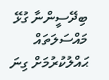ބިދޭސީންނާ ގުޅޭ މައްސަލަތައް ޙައްލުކުރުމަށް ގިނަ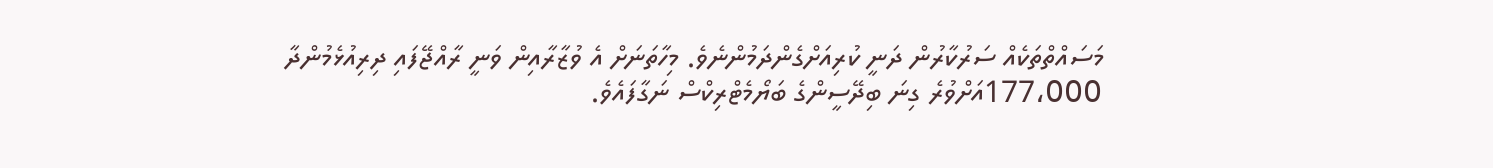މަސައްތްތަކެއް ސަރުކާރުން ދަނީ ކުރިއަށްގެންދަމުންނެވެ. މިހާތަނަށް އެ ވުޒާރާއިން ވަނީ ރާއްޖޭފައި ދިރިއުޅެމުންދާ 177،000އަށްވުރެ ގިނަ ބިދޭސީންގެ ބަޔޯމެޓްރިކްސް ނަގާފައެވެ.